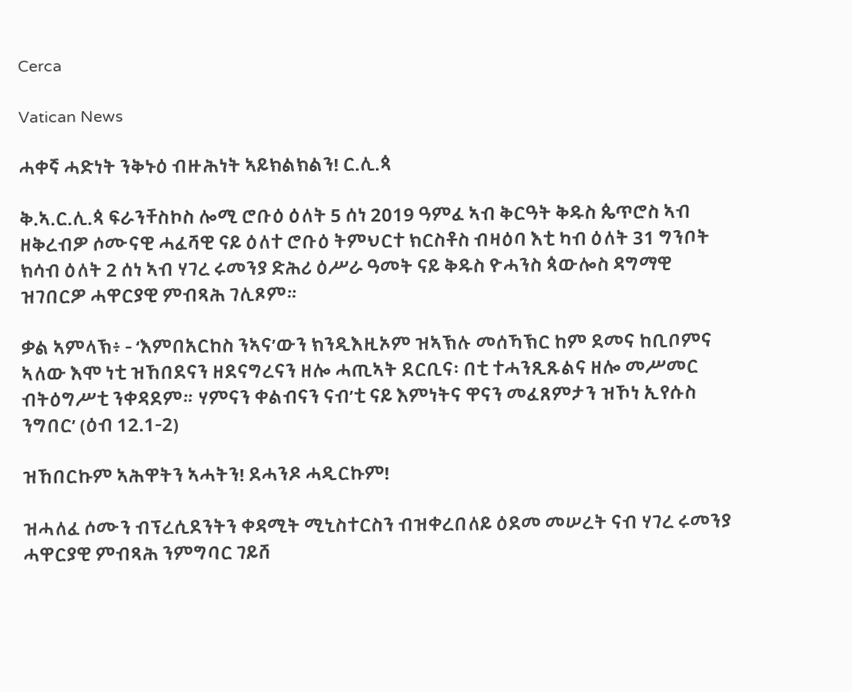Cerca

Vatican News

ሓቀኛ ሓድነት ንቅኑዕ ብዙሕነት ኣይክልክልን! ር.ሊ.ጳ

ቅ.ኣ.ር.ሊ.ጳ ፍራንቸስኮስ ሎሚ ሮቡዕ ዕለት 5 ሰነ 2019 ዓምፈ ኣብ ቅርዓት ቅዱስ ጴጥሮስ ኣብ ዘቅረብዎ ሶሙናዊ ሓፈሻዊ ናይ ዕለተ ሮቡዕ ትምህርተ ክርስቶስ ብዛዕባ እቲ ካብ ዕለት 31 ግንቦት ክሳብ ዕለት 2 ሰነ ኣብ ሃገረ ሩመንያ ድሕሪ ዕሥራ ዓመት ናይ ቅዱስ ዮሓንስ ጳውሎስ ዳግማዊ ዝገበርዎ ሓዋርያዊ ምብጻሕ ገሊጾም።

ቃል ኣምላኽ፥ - ‘እምበአርከስ ንኣና’ውን ክንዲእዚኦም ዝኣኽሉ መሰኻኽር ከም ደመና ከቢቦምና ኣለው እሞ ነቲ ዝኸበደናን ዘደናግረናን ዘሎ ሓጢኣት ደርቢና፡ በቲ ተሓንጺጹልና ዘሎ መሥመር ብትዕግሥቲ ንቀዳደም። ሃምናን ቀልብናን ናብ’ቲ ናይ እምነትና ዋናን መፈጸምታን ዝኾነ ኢየሱስ ንግበር’ (ዕብ 12.1-2)

ዝኸበርኩም ኣሕዋትን ኣሓትን! ደሓንዶ ሓዲርኩም!

ዝሓለፈ ሶሙን ብፕረሲደንትን ቀዳሚት ሚኒስተርስን ብዝቀረበለይ ዕደመ መሠረት ናብ ሃገረ ሩመንያ ሓዋርያዊ ምብጻሕ ንምግባር ገይሸ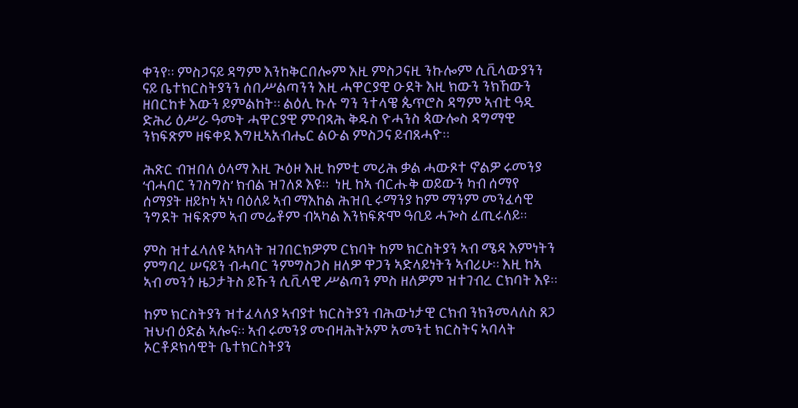ቀንየ። ምስጋናይ ዳግም እንከቅርበሎም እዚ ምስጋናዚ ንኩሎም ሲቪላውያንን ናይ ቤተክርስትያንን ሰበሥልጣንን እዚ ሓዋርያዊ ዑደት እዚ ክውን ንክኸውን ዘበርከቱ እውን ይምልከት። ልዕሊ ኩሉ ግን ንተላዌ ጴጥሮስ ዳግም ኣብቲ ዓዲ ድሕሪ ዕሥራ ዓመት ሓዋርያዊ ምብጻሕ ቅዱስ ዮሓንስ ጳውሎስ ዳግማዊ ንክፍጽም ዘፍቀደ እግዚኣአብሔር ልዑል ምስጋና ይብጸሓዮ።

ሕጽር ብዝበለ ዕላማ እዚ ጒዕዞ እዚ ከምቲ መሪሕ ቃል ሓውጾተ ኖልዎ ሩመንያ ‘ብሓባር ንገስግስ’ ክብል ዝገለጾ እዩ።  ነዚ ከኣ ብርሑቅ ወይውን ካብ ሰማየ ሰማያት ዘይኮነ ኣነ ባዕለይ ኣብ ማእከል ሕዝቢ ሩማንያ ከም ማንም መንፈሳዊ ንግደት ዝፍጽም ኣብ መሬቶም ብኣካል እንክፍጽሞ ዓቢይ ሓጐስ ፈጢሩለይ።

ምስ ዝተፈላለዩ ኣካላት ዝገበርክዎም ርክባት ከም ክርስትያን ኣብ ሜዳ እምነትን ምግባረ ሠናይን ብሓባር ንምግስጋስ ዘለዎ ዋጋን ኣድላይነትን ኣብሪሁ። እዚ ከኣ ኣብ መንጎ ዜጋታትስ ይኹን ሲቪላዊ ሥልጣን ምስ ዘለዎም ዝተገብረ ርክባት እዩ።

ከም ክርስትያን ዝተፈላለያ ኣብያተ ክርስትያን ብሕውነታዊ ርክብ ንክንመላለስ ጸጋ ዝህብ ዕድል ኣሎና። ኣብ ሩመንያ መብዛሕትኦም አመንቲ ክርስትና ኣባላት ኦርቶዶክሳዊት ቤተክርስትያን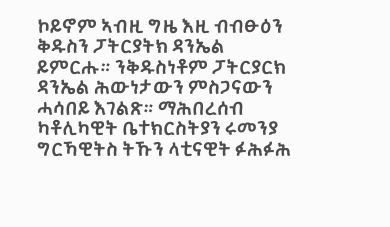ኮይኖም ኣብዚ ግዜ እዚ ብብፁዕን ቅዱስን ፓትርያትክ ዳንኤል ይምርሑ። ንቅዱስነቶም ፓትርያርክ ዳንኤል ሕውነታውን ምስጋናውን ሓሳበይ እገልጽ። ማሕበረሰብ ካቶሊካዊት ቤተክርስትያን ሩመንያ ግርኻዊትስ ትኹን ላቲናዊት ፉሕፉሕ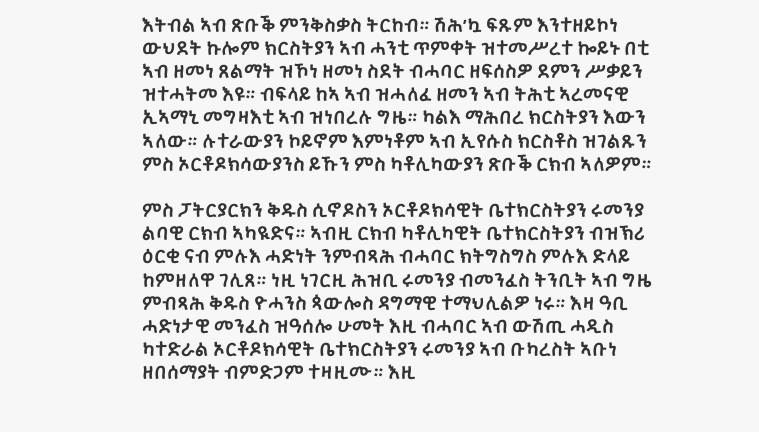እትብል ኣብ ጽቡቕ ምንቅስቃስ ትርከብ። ሽሕ’ኳ ፍጹም እንተዘይኮነ ውህደት ኩሎም ክርስትያን ኣብ ሓንቲ ጥምቀት ዝተመሥረተ ኰይኑ በቲ ኣብ ዘመነ ጸልማት ዝኾነ ዘመነ ስደት ብሓባር ዘፍሰስዎ ደምን ሥቃይን ዝተሓትመ እዩ። ብፍላይ ከኣ ኣብ ዝሓለፈ ዘመን ኣብ ትሕቲ ኣረመናዊ ኢኣማኒ መግዛእቲ ኣብ ዝነበረሉ ግዜ። ካልእ ማሕበረ ክርስትያን እውን ኣለው። ሉተራውያን ኮይኖም እምነቶም ኣብ ኢየሱስ ክርስቶስ ዝገልጹን ምስ ኦርቶዶክሳውያንስ ይኹን ምስ ካቶሊካውያን ጽቡቕ ርክብ ኣለዎም።

ምስ ፓትርያርክን ቅዱስ ሲኖዶስን ኦርቶዶክሳዊት ቤተክርስትያን ሩመንያ ልባዊ ርክብ ኣካዪድና። ኣብዚ ርክብ ካቶሊካዊት ቤተክርስትያን ብዝኽሪ ዕርቂ ናብ ምሉእ ሓድነት ንምብጻሕ ብሓባር ክትግስግስ ምሉእ ድላይ ከምዘለዋ ገሊጸ። ነዚ ነገርዚ ሕዝቢ ሩመንያ ብመንፈስ ትንቢት ኣብ ግዜ ምብጻሕ ቅዱስ ዮሓንስ ጳውሎስ ዳግማዊ ተማህሊልዎ ነሩ። እዛ ዓቢ ሓድነታዊ መንፈስ ዝዓሰሎ ሁመት እዚ ብሓባር ኣብ ውሽጢ ሓዲስ ካተድራል ኦርቶዶክሳዊት ቤተክርስትያን ሩመንያ ኣብ ቡካረስት ኣቡነ ዘበሰማያት ብምድጋም ተዛዚሙ። እዚ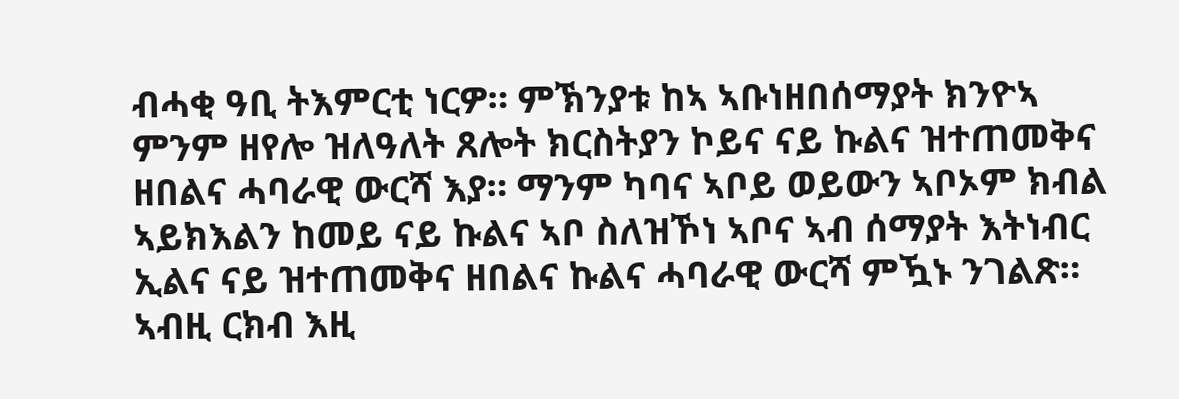ብሓቂ ዓቢ ትእምርቲ ነርዎ። ምኽንያቱ ከኣ ኣቡነዘበሰማያት ክንዮኣ ምንም ዘየሎ ዝለዓለት ጸሎት ክርስትያን ኮይና ናይ ኩልና ዝተጠመቅና ዘበልና ሓባራዊ ውርሻ እያ። ማንም ካባና ኣቦይ ወይውን ኣቦኦም ክብል ኣይክእልን ከመይ ናይ ኩልና ኣቦ ስለዝኾነ ኣቦና ኣብ ሰማያት እትነብር ኢልና ናይ ዝተጠመቅና ዘበልና ኩልና ሓባራዊ ውርሻ ምዃኑ ንገልጽ። ኣብዚ ርክብ እዚ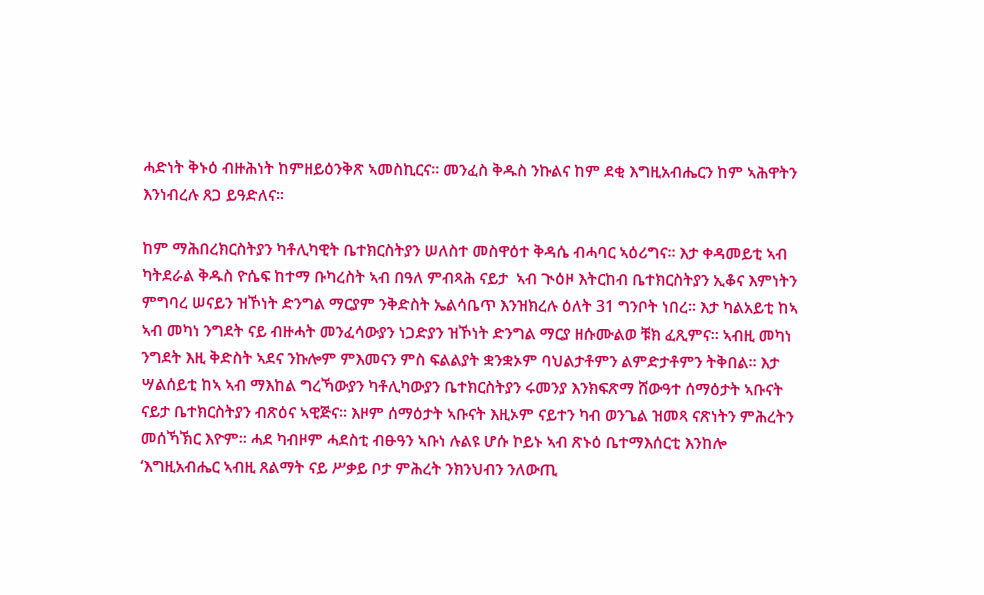ሓድነት ቅኑዕ ብዙሕነት ከምዘይዕንቅጽ ኣመስኪርና። መንፈስ ቅዱስ ንኩልና ከም ደቂ እግዚአብሔርን ከም ኣሕዋትን እንነብረሉ ጸጋ ይዓድለና።

ከም ማሕበረክርስትያን ካቶሊካዊት ቤተክርስትያን ሠለስተ መስዋዕተ ቅዳሴ ብሓባር ኣዕሪግና። እታ ቀዳመይቲ ኣብ ካትደራል ቅዱስ ዮሴፍ ከተማ ቡካረስት ኣብ በዓለ ምብጻሕ ናይታ  ኣብ ጒዕዞ እትርከብ ቤተክርስትያን ኢቆና እምነትን ምግባረ ሠናይን ዝኾነት ድንግል ማርያም ንቅድስት ኤልሳቤጥ እንዝክረሉ ዕለት 31 ግንቦት ነበረ። እታ ካልአይቲ ከኣ ኣብ መካነ ንግደት ናይ ብዙሓት መንፈሳውያን ነጋድያን ዝኾነት ድንግል ማርያ ዘሱሙልወ ቹክ ፈጺምና። ኣብዚ መካነ ንግደት እዚ ቅድስት ኣደና ንኩሎም ምእመናን ምስ ፍልልያት ቋንቋኦም ባህልታቶምን ልምድታቶምን ትቅበል። እታ ሣልሰይቲ ከኣ ኣብ ማእከል ግረኻውያን ካቶሊካውያን ቤተክርስትያን ሩመንያ እንክፍጽማ ሸውዓተ ሰማዕታት ኣቡናት ናይታ ቤተክርስትያን ብጽዕና ኣዊጅና። እዞም ሰማዕታት ኣቡናት እዚኦም ናይተን ካብ ወንጌል ዝመጻ ናጽነትን ምሕረትን መሰኻኽር እዮም። ሓደ ካብዞም ሓደስቲ ብፁዓን ኣቡነ ሉልዩ ሆሱ ኮይኑ ኣብ ጽኑዕ ቤተማእሰርቲ እንከሎ ‘እግዚአብሔር ኣብዚ ጸልማት ናይ ሥቃይ ቦታ ምሕረት ንክንህብን ንለውጢ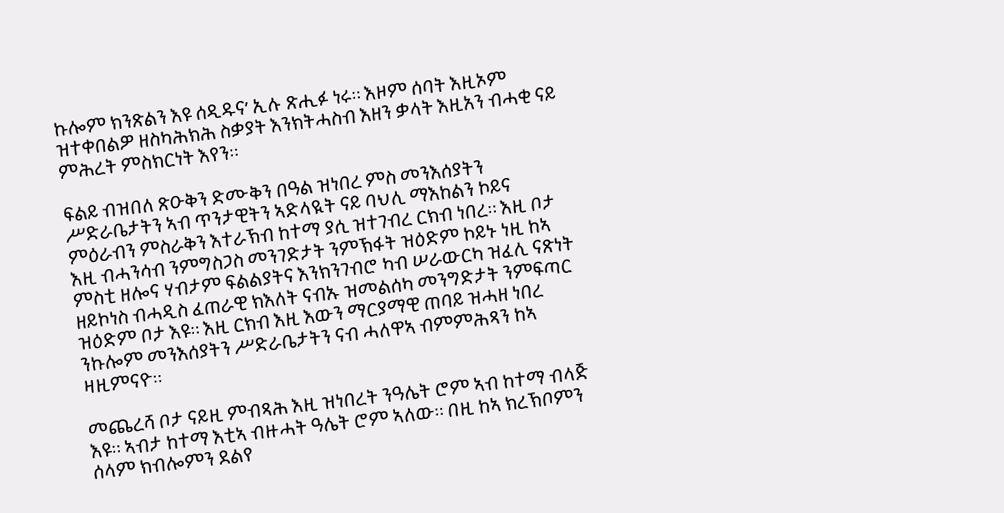ኩሎም ክንጽልን እዩ ሰዲዱና’ ኢሉ ጽሒፉ ነሩ። እዞም ሰባት እዚኦም ዝተቀበልዎ ዘስካሕክሕ ስቃያት እንክትሓስብ እዘን ቃላት እዚአን ብሓቂ ናይ ምሕረት ምስክርነት እየን።

ፍልይ ብዝበለ ጽዑቅን ድሙቅን በዓል ዝነበረ ምስ መንእሰያትን ሥድራቤታትን ኣብ ጥንታዊትን ኣድላዪት ናይ ባህሊ ማእከልን ኮይና ምዕራብን ምስራቅን እተራኽብ ከተማ ያሲ ዝተገብረ ርክብ ነበረ። እዚ ቦታ እዚ ብሓንሳብ ንምግስጋስ መንገድታት ንምኽፋት ዝዕድም ኮይኑ ነዚ ከኣ ምስቲ ዘሎና ሃብታም ፍልልያትና እንክንገብሮ ካብ ሠራውርካ ዝፈሊ ናጽነት ዘይኮነስ ብሓዲስ ፈጠራዊ ክእለት ናብኡ ዝመልሰካ መንግድታት ንምፍጣር ዝዕድም ቦታ እዩ። እዚ ርክብ እዚ እውን ማርያማዊ ጠባይ ዝሓዘ ነበረ ንኩሎም መንእሰያትን ሥድራቤታትን ናብ ሓለዋኣ ብምምሕጻን ከኣ ዛዚምናዮ።

መጨረሻ ቦታ ናይዚ ምብጻሕ እዚ ዝነበረት ንዓሌት ሮም ኣብ ከተማ ብላጅ እዩ። ኣብታ ከተማ እቲኣ ብዙሓት ዓሌት ሮም ኣለው። በዚ ከኣ ክረኽቦምን ሰላም ክብሎምን ደልየ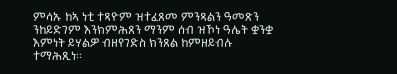ምሳኡ ከኣ ነቲ ተጻዮም ዝተፈጸመ ምንጻልን ዓመጽን ንከይድገም እንክምሕጸን ማንም ሰብ ዝኾነ ዓሌት ቋንቋ እምነት ይሃልዎ ብዘየገድስ ክንጸል ከምዘይብሉ ተማሕጺነ።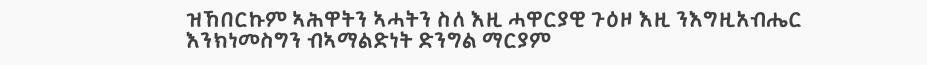ዝኸበርኩም ኣሕዋትን ኣሓትን ስለ እዚ ሓዋርያዊ ጉዕዞ እዚ ንእግዚአብሔር እንክነመስግን ብኣማልድነት ድንግል ማርያም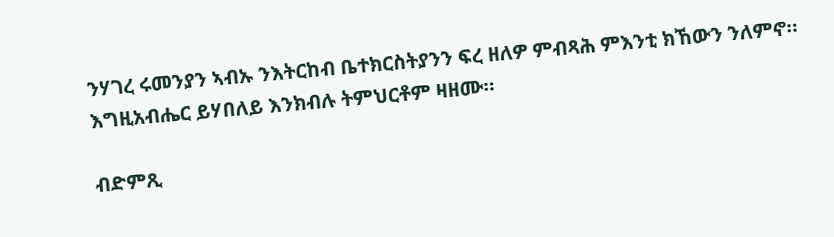ንሃገረ ሩመንያን ኣብኡ ንእትርከብ ቤተክርስትያንን ፍረ ዘለዎ ምብጻሕ ምእንቲ ክኸውን ንለምኖ። እግዚአብሔር ይሃበለይ እንክብሉ ትምህርቶም ዛዘሙ።

ብድምጺ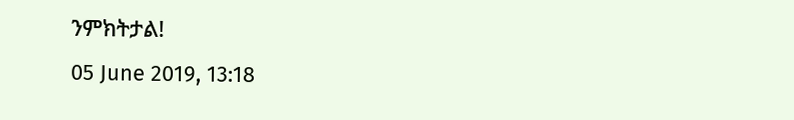ንምክትታል!
05 June 2019, 13:18